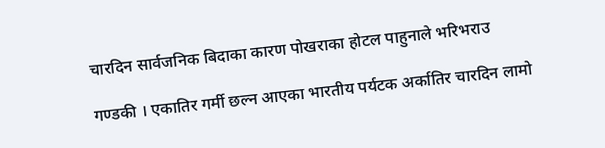चारदिन सार्वजनिक बिदाका कारण पोखराका होटल पाहुनाले भरिभराउ

गण्डकी । एकातिर गर्मी छल्न आएका भारतीय पर्यटक अर्कातिर चारदिन लामो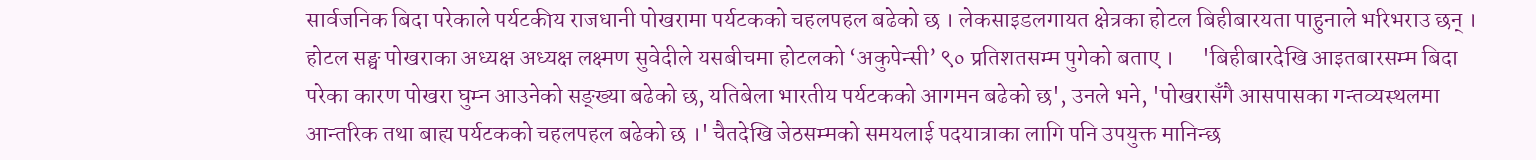सार्वजनिक बिदा परेकाले पर्यटकीय राजधानी पोखरामा पर्यटकको चहलपहल बढेको छ । लेकसाइडलगायत क्षेत्रका होटल बिहीबारयता पाहुनाले भरिभराउ छन् । होटल सङ्घ पोखराका अध्यक्ष अध्यक्ष लक्ष्मण सुवेदीले यसबीचमा होटलको ‘अकुपेन्सी’ ९० प्रतिशतसम्म पुगेको बताए ।      'बिहीबारदेखि आइतबारसम्म बिदा परेका कारण पोखरा घुम्न आउनेको सङ्ख्या बढेको छ, यतिबेला भारतीय पर्यटकको आगमन बढेको छ', उनले भने, 'पोखरासँगै आसपासका गन्तव्यस्थलमा आन्तरिक तथा बाह्य पर्यटकको चहलपहल बढेको छ ।' चैतदेखि जेठसम्मको समयलाई पदयात्राका लागि पनि उपयुक्त मानिन्छ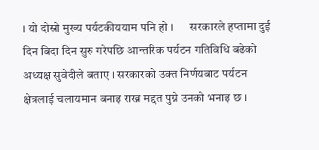। यो दोस्रो मुख्य पर्यटकीययाम पनि हो ।      सरकारले हप्तामा दुई दिन बिदा दिन सुरु गरेपछि आन्तरिक पर्यटन गतिविधि बढेको अध्यक्ष सुवेदीले बताए । सरकारको उक्त निर्णयबाट पर्यटन क्षेत्रलाई चलायमान बनाइ राख्न मद्दत पुग्ने उनको भनाइ छ ।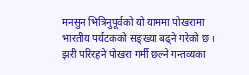मनसुन भित्रिनुपूर्वको यो याममा पोखरामा भारतीय पर्यटकको सङ्ख्या बढ्ने गरेको छ । झरी परिरहने पोखरा गर्मी छल्ने गन्तव्यका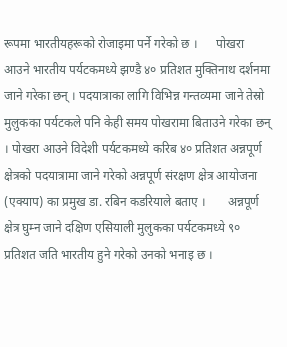रूपमा भारतीयहरूको रोजाइमा पर्ने गरेको छ ।      पोखरा आउने भारतीय पर्यटकमध्ये झण्डै ४० प्रतिशत मुक्तिनाथ दर्शनमा जाने गरेका छन् । पदयात्राका लागि विभिन्न गन्तव्यमा जाने तेस्रो मुलुकका पर्यटकले पनि केही समय पोखरामा बिताउने गरेका छन् । पोखरा आउने विदेशी पर्यटकमध्ये करिब ४० प्रतिशत अन्नपूर्ण क्षेत्रको पदयात्रामा जाने गरेको अन्नपूर्ण संरक्षण क्षेत्र आयोजना (एक्याप) का प्रमुख डा. रबिन कडरियाले बताए ।       अन्नपूर्ण क्षेत्र घुम्न जाने दक्षिण एसियाली मुलुकका पर्यटकमध्ये ९० प्रतिशत जति भारतीय हुने गरेको उनको भनाइ छ ।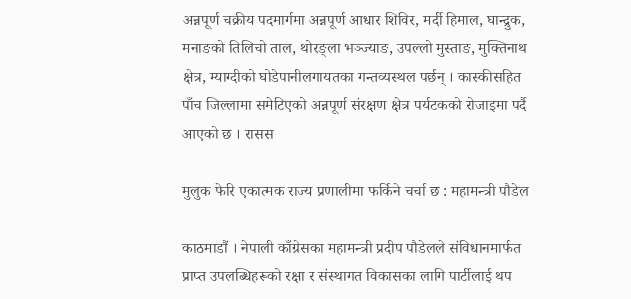अन्नपूर्ण चक्रीय पदमार्गमा अन्नपूर्ण आधार शिविर, मर्दी हिमाल, घान्द्रुक, मनाङको तिलिचो ताल, थोरङ्ला भञ्ज्याङ, उपल्लो मुस्ताङ, मुक्तिनाथ क्षेत्र, म्याग्दीको घोडेपानीलगायतका गन्तव्यस्थल पर्छन् । कास्कीसहित पाँच जिल्लामा समेटिएको अन्नपूर्ण संरक्षण क्षेत्र पर्यटकको रोजाइमा पर्दै आएको छ । रासस

मुलुक फेरि एकात्मक राज्य प्रणालीमा फर्किने चर्चा छ : महामन्त्री पौडेल

काठमाडौं । नेपाली काँग्रेसका महामन्त्री प्रदीप पौडेलले संविधानमार्फत प्राप्त उपलब्धिहरूको रक्षा र संस्थागत विकासका लागि पार्टीलाई थप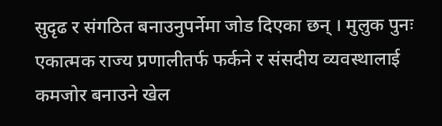सुदृढ र संगठित बनाउनुपर्नेमा जोड दिएका छन् । मुलुक पुनः एकात्मक राज्य प्रणालीतर्फ फर्कने र संसदीय व्यवस्थालाई कमजोर बनाउने खेल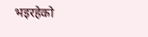भइरहेको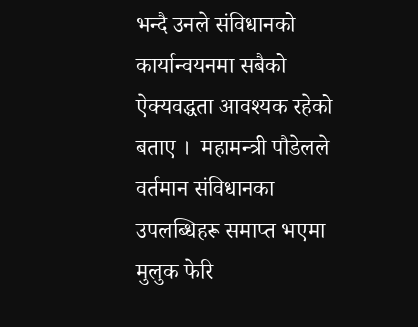भन्दै उनले संविधानको कार्यान्वयनमा सबैको ऐक्यवद्धता आवश्यक रहेको बताए ।  महामन्त्री पौडेलले वर्तमान संविधानका उपलब्धिहरू समाप्त भएमा मुलुक फेरि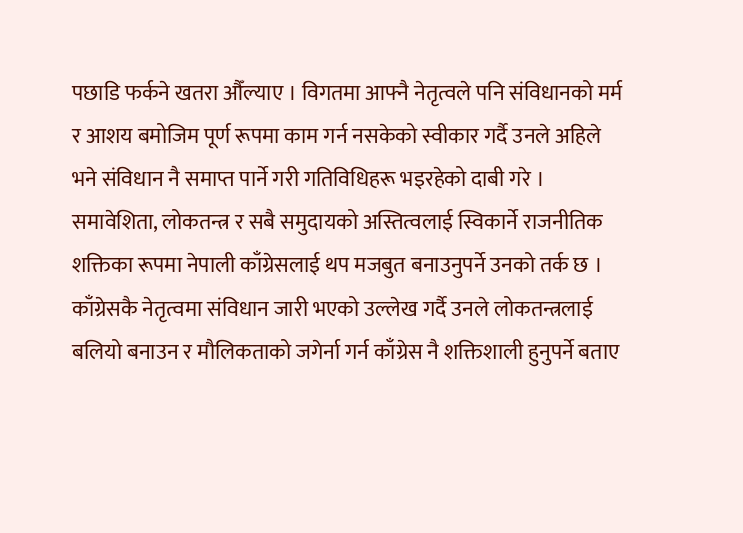पछाडि फर्कने खतरा औँल्याए । विगतमा आफ्नै नेतृत्वले पनि संविधानको मर्म र आशय बमोजिम पूर्ण रूपमा काम गर्न नसकेको स्वीकार गर्दै उनले अहिले भने संविधान नै समाप्त पार्ने गरी गतिविधिहरू भइरहेको दाबी गरे । समावेशिता, लोकतन्त्र र सबै समुदायको अस्तित्वलाई स्विकार्ने राजनीतिक शक्तिका रूपमा नेपाली काँग्रेसलाई थप मजबुत बनाउनुपर्ने उनको तर्क छ । काँग्रेसकै नेतृत्वमा संविधान जारी भएको उल्लेख गर्दै उनले लोकतन्त्रलाई बलियो बनाउन र मौलिकताको जगेर्ना गर्न काँग्रेस नै शक्तिशाली हुनुपर्ने बताए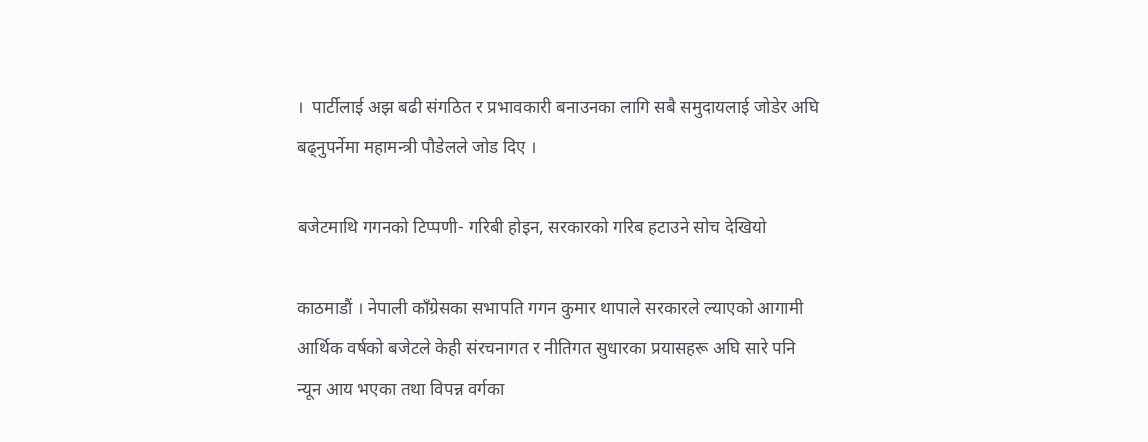।  पार्टीलाई अझ बढी संगठित र प्रभावकारी बनाउनका लागि सबै समुदायलाई जोडेर अघि बढ्नुपर्नेमा महामन्त्री पौडेलले जोड दिए ।

बजेटमाथि गगनको टिप्पणी- गरिबी होइन, सरकारको गरिब हटाउने सोच देखियो

काठमाडौं । नेपाली काँग्रेसका सभापति गगन कुमार थापाले सरकारले ल्याएको आगामी आर्थिक वर्षको बजेटले केही संरचनागत र नीतिगत सुधारका प्रयासहरू अघि सारे पनि न्यून आय भएका तथा विपन्न वर्गका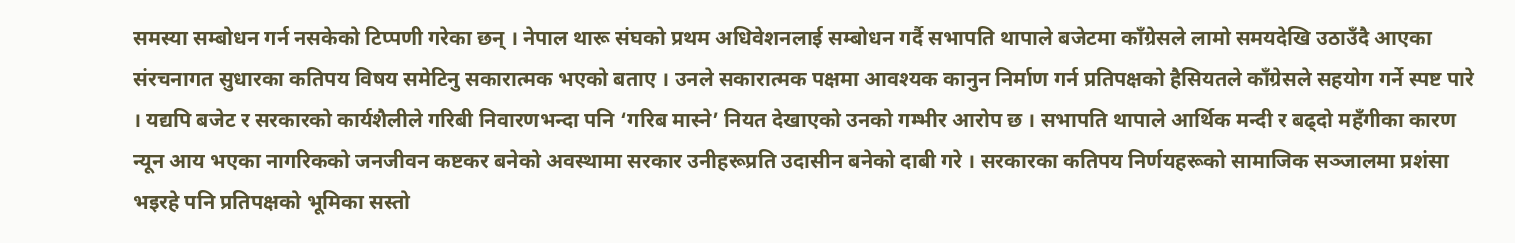समस्या सम्बोधन गर्न नसकेको टिप्पणी गरेका छन् । नेपाल थारू संघको प्रथम अधिवेशनलाई सम्बोधन गर्दै सभापति थापाले बजेटमा काँग्रेसले लामो समयदेखि उठाउँदै आएका संरचनागत सुधारका कतिपय विषय समेटिनु सकारात्मक भएको बताए । उनले सकारात्मक पक्षमा आवश्यक कानुन निर्माण गर्न प्रतिपक्षको हैसियतले काँग्रेसले सहयोग गर्ने स्पष्ट पारे । यद्यपि बजेट र सरकारको कार्यशैलीले गरिबी निवारणभन्दा पनि ‘गरिब मास्ने’ नियत देखाएको उनको गम्भीर आरोप छ । सभापति थापाले आर्थिक मन्दी र बढ्दो महँगीका कारण न्यून आय भएका नागरिकको जनजीवन कष्टकर बनेको अवस्थामा सरकार उनीहरूप्रति उदासीन बनेको दाबी गरे । सरकारका कतिपय निर्णयहरूको सामाजिक सञ्जालमा प्रशंसा भइरहे पनि प्रतिपक्षको भूमिका सस्तो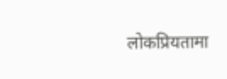लोकप्रियतामा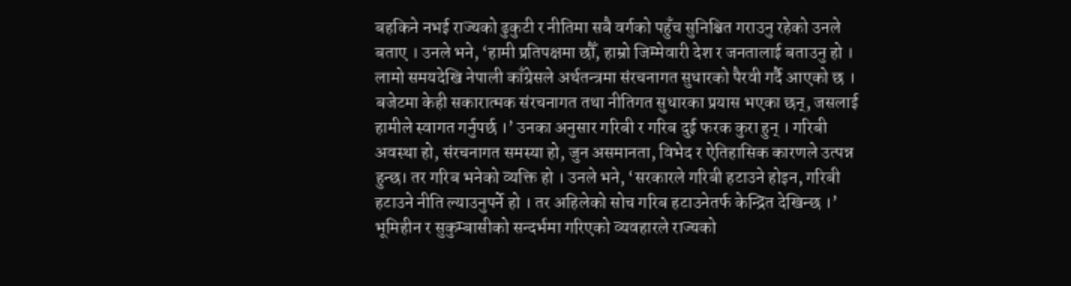बहकिने नभई राज्यको ढुकुटी र नीतिमा सबै वर्गको पहुँच सुनिश्चित गराउनु रहेको उनले बताए । उनले भने, ‘हामी प्रतिपक्षमा छौँ, हाम्रो जिम्मेवारी देश र जनतालाई बताउनु हो । लामो समयदेखि नेपाली काँग्रेसले अर्थतन्त्रमा संरचनागत सुधारको पैरवी गर्दै आएको छ । बजेटमा केही सकारात्मक संरचनागत तथा नीतिगत सुधारका प्रयास भएका छन्, जसलाई हामीले स्वागत गर्नुपर्छ ।’ उनका अनुसार गरिबी र गरिब दुई फरक कुरा हुन् । गरिबी अवस्था हो, संरचनागत समस्या हो, जुन असमानता, विभेद र ऐतिहासिक कारणले उत्पन्न हुन्छ। तर गरिब भनेको व्यक्ति हो । उनले भने, ‘सरकारले गरिबी हटाउने होइन, गरिबी हटाउने नीति ल्याउनुपर्ने हो । तर अहिलेको सोच गरिब हटाउनेतर्फ केन्द्रित देखिन्छ ।’ भूमिहीन र सुकुम्बासीको सन्दर्भमा गरिएको व्यवहारले राज्यको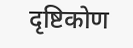दृष्टिकोण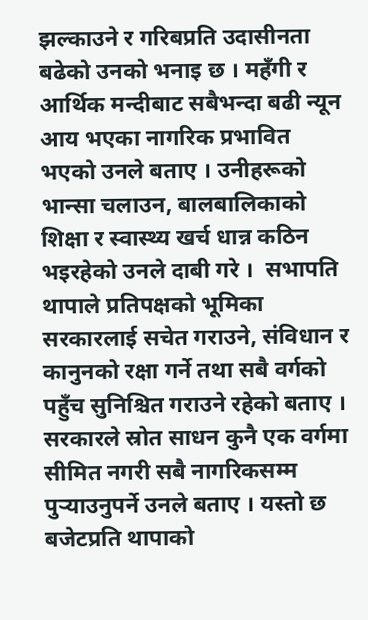झल्काउने र गरिबप्रति उदासीनता बढेको उनको भनाइ छ । महँगी र आर्थिक मन्दीबाट सबैभन्दा बढी न्यून आय भएका नागरिक प्रभावित भएको उनले बताए । उनीहरूको भान्सा चलाउन, बालबालिकाको शिक्षा र स्वास्थ्य खर्च धान्न कठिन भइरहेको उनले दाबी गरे ।  सभापति थापाले प्रतिपक्षको भूमिका सरकारलाई सचेत गराउने, संविधान र कानुनको रक्षा गर्ने तथा सबै वर्गको पहुँच सुनिश्चित गराउने रहेको बताए । सरकारले स्रोत साधन कुनै एक वर्गमा सीमित नगरी सबै नागरिकसम्म पुर्‍याउनुपर्ने उनले बताए । यस्तो छ बजेटप्रति थापाको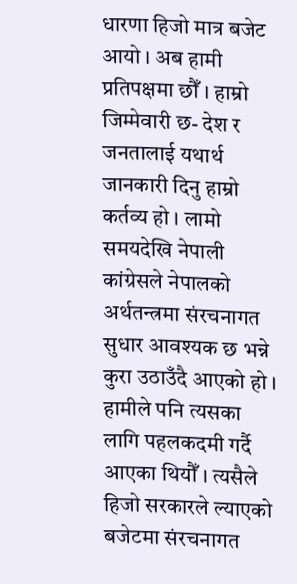धारणा हिजो मात्र बजेट आयो । अब हामी प्रतिपक्षमा छौँ । हाम्रो जिम्मेवारी छ- देश र जनतालाई यथार्थ जानकारी दिनु हाम्रो कर्तव्य हो । लामो समयदेखि नेपाली कांग्रेसले नेपालको अर्थतन्त्रमा संरचनागत सुधार आवश्यक छ भन्ने कुरा उठाउँदै आएको हो । हामीले पनि त्यसका लागि पहलकदमी गर्दै आएका थियौँ । त्यसैले हिजो सरकारले ल्याएको बजेटमा संरचनागत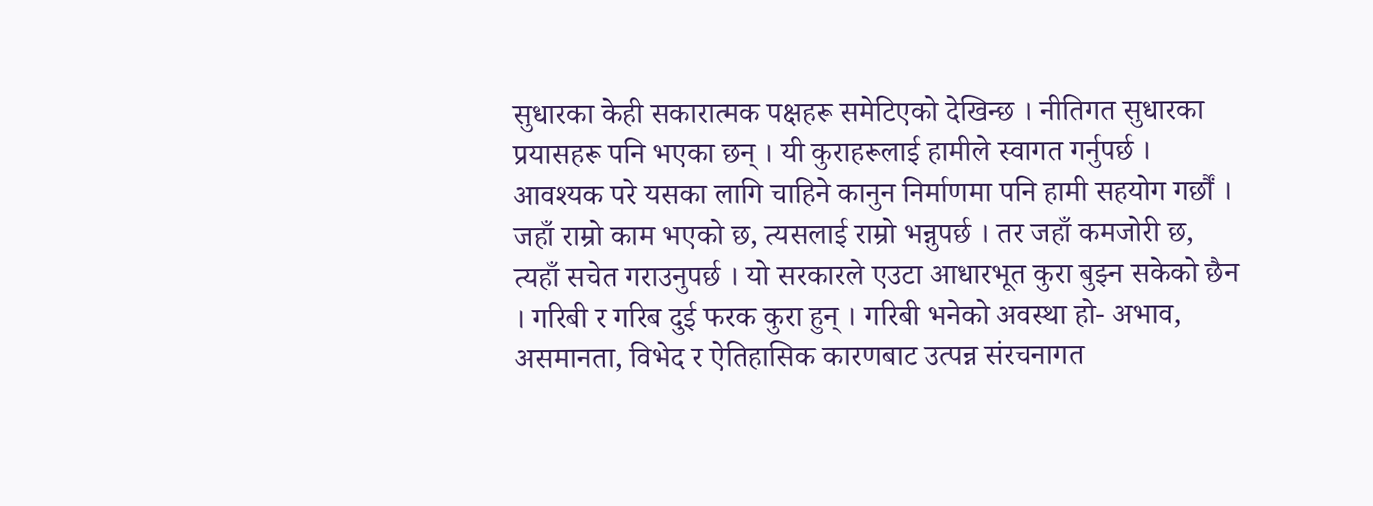सुधारका केही सकारात्मक पक्षहरू समेटिएको देखिन्छ । नीतिगत सुधारका प्रयासहरू पनि भएका छन् । यी कुराहरूलाई हामीले स्वागत गर्नुपर्छ । आवश्यक परे यसका लागि चाहिने कानुन निर्माणमा पनि हामी सहयोग गर्छौं । जहाँ राम्रो काम भएको छ, त्यसलाई राम्रो भन्नुपर्छ । तर जहाँ कमजोरी छ, त्यहाँ सचेत गराउनुपर्छ । यो सरकारले एउटा आधारभूत कुरा बुझ्न सकेको छैन । गरिबी र गरिब दुई फरक कुरा हुन् । गरिबी भनेको अवस्था हो- अभाव, असमानता, विभेद र ऐतिहासिक कारणबाट उत्पन्न संरचनागत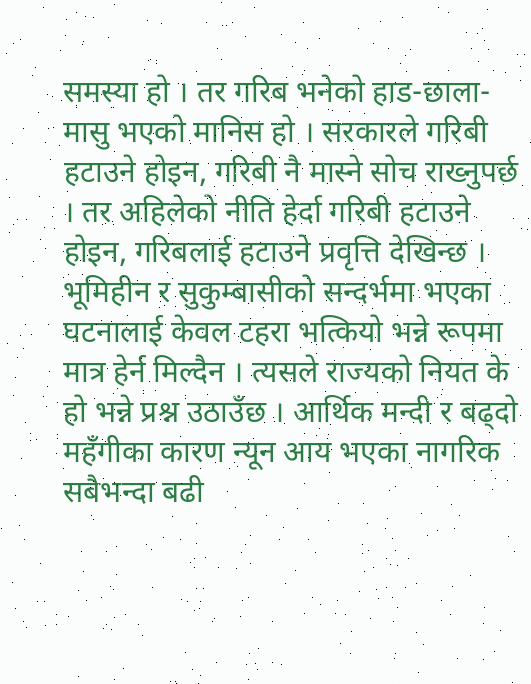समस्या हो । तर गरिब भनेको हाड-छाला-मासु भएको मानिस हो । सरकारले गरिबी हटाउने होइन, गरिबी नै मास्ने सोच राख्नुपर्छ । तर अहिलेको नीति हेर्दा गरिबी हटाउने होइन, गरिबलाई हटाउने प्रवृत्ति देखिन्छ । भूमिहीन र सुकुम्बासीको सन्दर्भमा भएका घटनालाई केवल टहरा भत्कियो भन्ने रूपमा मात्र हेर्न मिल्दैन । त्यसले राज्यको नियत के हो भन्ने प्रश्न उठाउँछ । आर्थिक मन्दी र बढ्दो महँगीका कारण न्यून आय भएका नागरिक सबैभन्दा बढी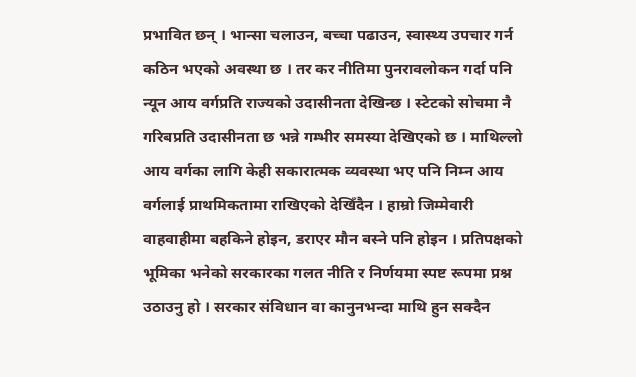प्रभावित छन् । भान्सा चलाउन, बच्चा पढाउन, स्वास्थ्य उपचार गर्न कठिन भएको अवस्था छ । तर कर नीतिमा पुनरावलोकन गर्दा पनि न्यून आय वर्गप्रति राज्यको उदासीनता देखिन्छ । स्टेटको सोचमा नै गरिबप्रति उदासीनता छ भन्ने गम्भीर समस्या देखिएको छ । माथिल्लो आय वर्गका लागि केही सकारात्मक व्यवस्था भए पनि निम्न आय वर्गलाई प्राथमिकतामा राखिएको देखिँदैन । हाम्रो जिम्मेवारी वाहवाहीमा बहकिने होइन, डराएर मौन बस्ने पनि होइन । प्रतिपक्षको भूमिका भनेको सरकारका गलत नीति र निर्णयमा स्पष्ट रूपमा प्रश्न उठाउनु हो । सरकार संविधान वा कानुनभन्दा माथि हुन सक्दैन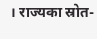। राज्यका स्रोत-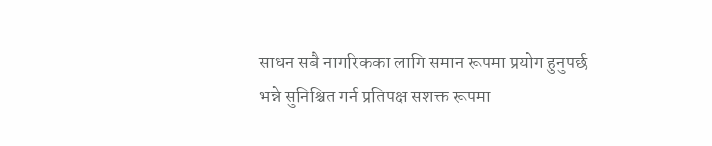साधन सबै नागरिकका लागि समान रूपमा प्रयोग हुनुपर्छ भन्ने सुनिश्चित गर्न प्रतिपक्ष सशक्त रूपमा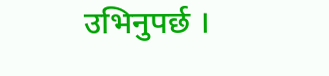उभिनुपर्छ ।